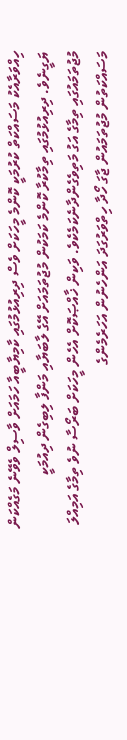ހިއްވަރާއެކު މަސައްކަތް ކުރުމަކީ ކޮންމެ މީހަކަށް ވެސް ދިރިއުޅުމުގައި ކާމިޔާބީއާ ހަމައަށް ވާސިލް ވެވޭނެ މަގެއްކަން ޔަގީނެވެ. ދިރިއުޅުމުގައި ތިމާކުރާ ކޮންމެ ކަމަކުން މުޖުތަމައަށް އޭގެ ލާބަޔާއި މަންފާ ލިބިގެން ދިއުމަކީ މުޖުތަމައުގައި ތިމާގެ އަގު މަތިވެގެންދާނެކަމެކެވެ. ވަކިން ޚާއްޞަކޮށް އެހެން މީހަކަށް ބަރޯސާ ނުވެ ތިމާގެ އަމިއްލަ މަސައްކަތުން މުޖުތަމައުން ޖާގަ ހޯދާ ހިތްވަރުގަދަ އަންހެނުން އަހަރެމެންގެ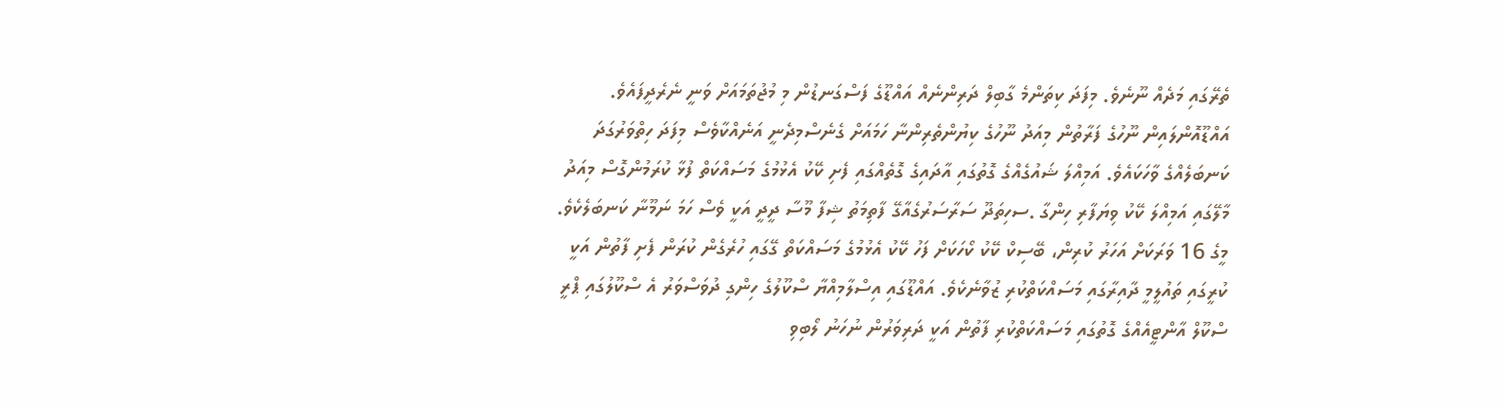ތެރޭގައި މަދެއް ނޫނެވެ. މިފަދަ ކިތަންމެ ގާބިލް ދަރިންނެއް އައްޑޫގެ ފަސްގަނޑުން މި މުޖުތަމައަށް ވަނީ ނެރެދީފައެވެ.
އައްޑޫއޮންލައިން ނޫހުގެ ފަރާތުން މިއަދު ނޫހުގެ ކިޔުންތެރިންނާ ހަމައަށް ގެނެސްމިދެނީ އަނެއްކާވެސް މިފަދަ ހިތްވަރުގަދަ ކަނބަލެއްގެ ވާހަކައެވެ. އަމިއްލަ ޝައުގެއްގެ ގޮތުގައި އާދައިގެ ގޮތެއްގައި ފެށި ކޭކު އެޅުމުގެ މަސައްކަތް ފުޅާ ކުރަމުންގޮސް މިއަދު މާލޭގައި އަމިއްލަ ކޭކު ވިޔަފާރި ހިންގާ .ސހިތަދޫ ސަރާސަރުގެއާގޭ ފާތިމަތު ޝިފާ މޫސާ ދީދީ އަކީ ވެސް ހަމަ ނަމޫނާ ކަނބަލެކެވެ.
މީގެ 16 ވަރަކަށް އަހަރު ކުރިން، ބޭސިކް ކޭކު ކޯހަކަށް ފަހު ކޭކު އެޅުމުގެ މަސައްކަތް ގޭގައި ހުރެގެން ކުރަން ފެށި ފާތުން އަކީ ކުރީގައި ތައުލީމީ ދާއިރާގައި މަސައްކަތްކުރި ޒުވާނެކެވެ. އައްޑޫގައި އިސްލާމިއްޔާ ސްކޫލުގެ ހިންގި ދުވަސްވަރު އެ ސްކޫލުގައި ޕްރީ ސްކޫލް އާންޓީއެއްގެ ގޮތުގައި މަސައްކަތްކުރި ފާތުން އަކީ ދަރިވަރުން ނުހަނު ލޯބިވި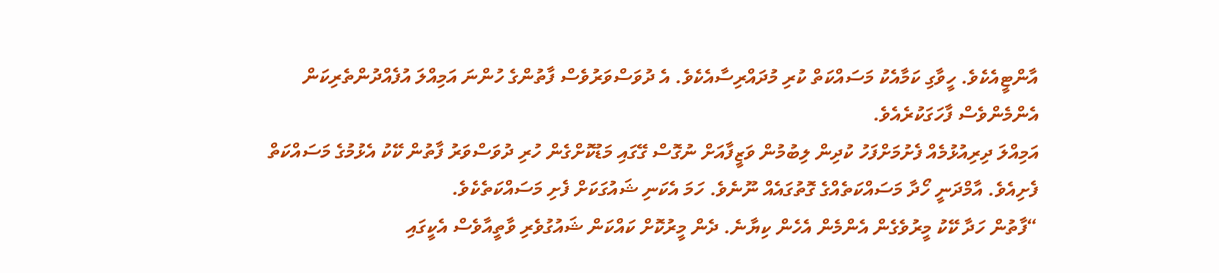އާންޓީއެކެވެ. ހީވާގި ކަމާއެކު މަސައްކަތް ކުރި މުދައްރިސާއެކެވެ. އެ ދުވަސްވަރުވެސް ފާތުންގެ ހުންނަ އަމިއްލަ އުފެއްދުންތެރިކަން އެންމެންވެސް ފާހަގަކުރެއެވެ.
އަމިއްލަ ދިރިއުޅުމެއް ފެށުމަށްފަހު ކުދިން ލިބުމުން ވަޒީފާއަށް ނުގޮސް ގޭގައި މަޑުކޮށްގެން ހުރި ދުވަސްވަރު ފާތުން ކޭކު އެޅުމުގެ މަސައްކަތް ފެށިއެވެ. އާމްދަނީ ހޯދާ މަސައްކަތެއްގެ ގޮތުގައެއް ނޫނެވެ. ހަމަ އެކަނި ޝައުގަކަށް ފެށި މަސައްކަތެކެވެ.
“ފާތުން ހަދާ ކޭކު މީރުވެގެން އެންމެން އެހެން ކިޔާނެ. ދެން މީރުކޮށް ކައްކަން ޝައުގުވެރި ވާތީއާވެސް އެކީގައި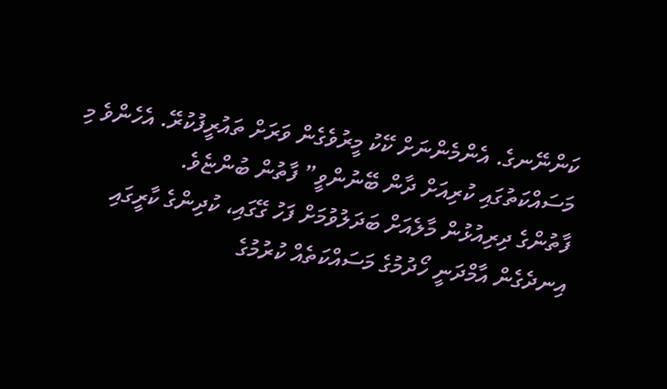ކަންނޭނގެ. އެންމެންނަށް ކޭކު މީރުވެގެން ވަރަށް ތައުރީފުކުރޭ. އެހެންވެ މި މަސައްކަތުގައި ކުރިއަށް ދާން ބޭނުންވީ” ފާތުން ބުންޏެވެ.
ފާތުންގެ ދިރިއުޅުން މާލެއަށް ބަދަލުވުމަށް ފަހު ގޭގައި، ކުދިންގެ ކާރީގައި އިނދެގެން އާމްދަނީ ހޯދުމުގެ މަސައްކަތެއް ކުރުމުގެ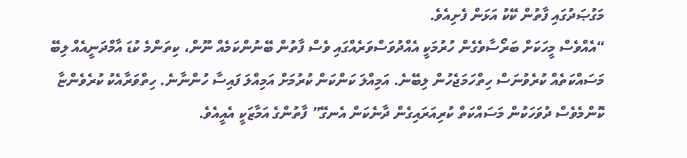މަގުޞަދުގައި ފާތުން ކޭކު އަޅަން ފެށިއެވެ.
“އެއްވެސް މީހަކަށް ބަރޯސާވެގެން ހުރުމަކީ އެއްދުވަސްވަރެއްގައި ވެސް ފާތުން ބޭނުންކަމެއް ނޫން، ކިތަންމެ ކުޑަ އާމްދަނީއެއް ލިބޭ މަސައްކަތެއް ކުރެވުނަސް ހިތްހަމަޖެހުން ލިބޭނެ. އަމިއްލަ ކަންކަން ކުރުމަށް އަމިއްލަ ފައިސާ ހުންނާނެ. ހިތްވަރާއެކު ކުރެވެންޏާ ކޮންމެވެސް ދުވަހަކުން މަސައްކަތް ކުރިއަރައިގެން ދާނެކަން އެނގޭ” ފާތުންގެ އަމާޒަކީ އެއީއެވެ.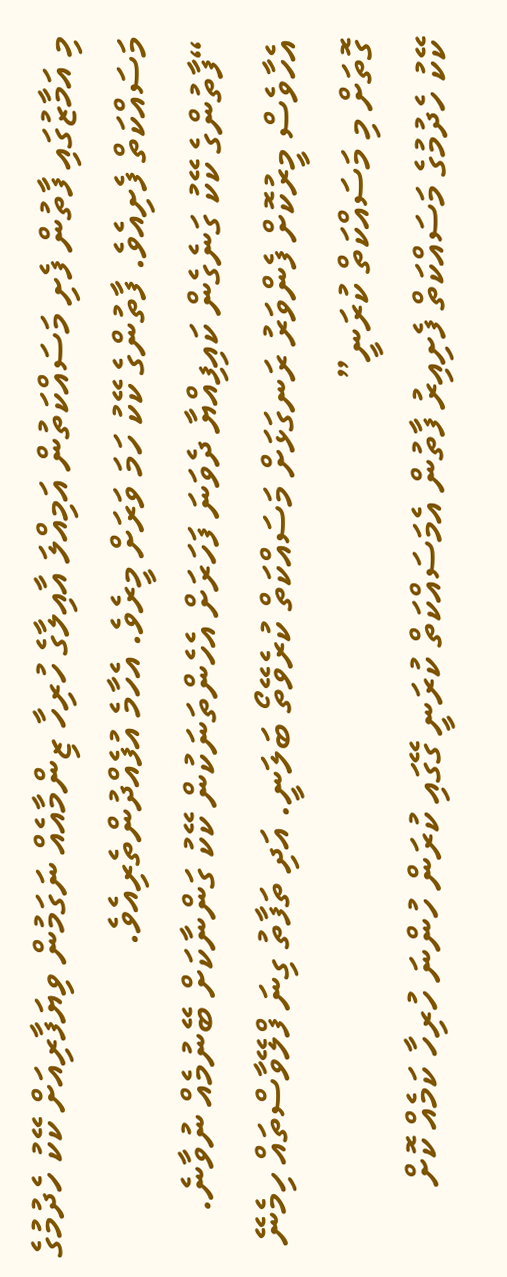މި އަމާޒުގައި ފާތުން ފެށި މަސައްކަތުން އަމިއްލަ އާއިލާގެ ހުރިހާ ޒިންމާއެއް ނަގަމުން ވިޔަފާރިއަށް ކޭކު ހެދުމުގެ މަސައްކަތް ފެށިއެވެ. ފާތުންގެ ކޭކު ހަމަ ވަރަށް މީރެވެ. އެހާމެ އުފެއްދުންތެރިއެވެ.
“ފާތުންގެ ކޭކު ގަނެގެން ކައިފިއްޔާ ދެވަނަ ފަހަރަށް އެހެންތަނަކުން ކޭކު ގަންނާކަށް ބޭނުމެއް ނުވާނެ. އެހާވެސް މީރުކޮށް ފެންވަރު ރަނގަޅަށް މަސައްކަތް ކުރެވޭތޯ ބަލަނީ. އަދި ތަފާތު ގިނަ ފްލޭވާސްތައް ހިމެނޭ ގޮތަށް މި މަސައްކަތް ކުރަނީ”
ކޭކު ހެދުމުގެ މަސައްކަތް ފެށިއިރު ފާތުން އެމަސައްކަތް ކުރަނީ ގޭގައި ކުރަން ހުންނަ ހުރިހާ ކަމެއް ކޮށް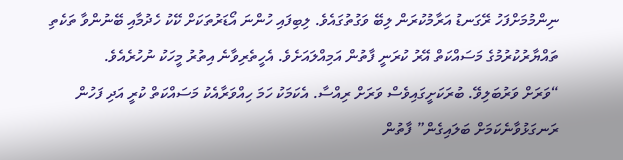ނިންމުމަށްފަހު ރޭގަނޑު އަރާމުކުރަން ލިބޭ ވަގުތުގައެވެ. ލިބިފައި ހުންނަ އޯޑަރުތަކަށް ކޭކު ހެދުމާއި ބޭނުންވާ ތަކެތި ތައްޔާރުކުރުމުގެ މަސައްކަތް އޭރު ކުރަނީ ފާތުން އަމިއްލައަށެވެ. އެހީތެރިވާނެ އިތުރު މީހަކު ނުހުރެއެވެ.
“ވަރަށް ވަރުބަލިވޭ. ބުރަކަށީގައިވެސް ވަރަށް ރިއްސާ. އެކަމަކު ހަމަ ހިއްވަރާއެކު މަސައްކަތް ކުރީ އަދި ފަހުން ރަނގަޅުވާނެކަމަށް ބަލައިގެން” ފާތުން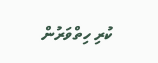ކުރި ހިތްވަރުން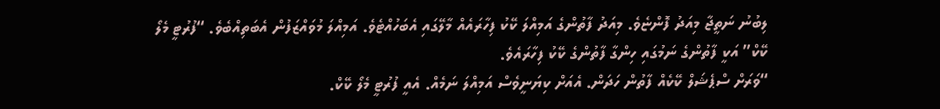ލިބުނު ނަތީޖާ މިއަދު ފޮންޏެވެ. މިއަދު ފާތުންގެ އަމިއްލަ ކޭކު ފިހާރައެއް މާލޭގައި އެބަހުއްޓެވެ. އަމިއްލަ މުވައްޒަފުން އެބަތިއްބެވެ. “ފުރުޓީ މެލޯ ކޭކް” އަކީ ފާތުންގެ ނަމުގައި ހިންގާ ފާތުންގެ ކޭކު ފިހާރައެވެ.
“ވަރަށް ސްޕެޝަލް ކޭކެއް ފާތުން ހަދަން. އެއަށް ކިޔަނީވެސް އަމިއްލަ ނަމެއް. އެއީ ފުރުޓީ މެލޯ ކޭކް.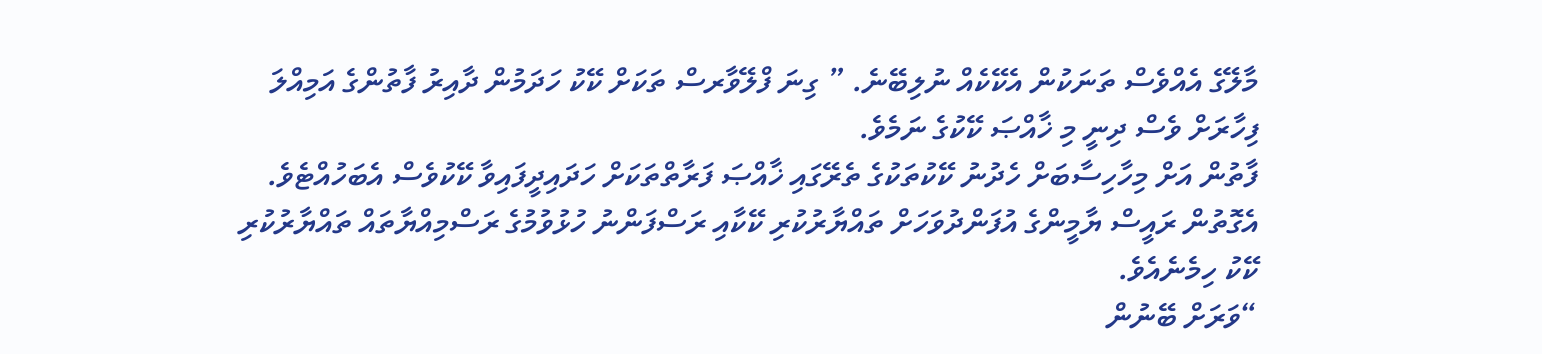މާލޭގެ އެއްވެސް ތަނަކުން އެކޭކެއް ނުލިބޭނެ. ” ގިނަ ފްލޭވާރސް ތަކަށް ކޭކު ހަދަމުން ދާއިރު ފާތުންގެ އަމިއްލަ ފިހާރަށް ވެސް ދިނީ މި ޚާއްޞަ ކޭކުގެ ނަމެވެ.
ފާތުން އަށް މިހާހިސާބަށް ހެދުނު ކޭކުތަކުގެ ތެރޭގައި ޚާއްޞަ ފަރާތްތަކަށް ހަދައިދީފައިވާ ކޭކުވެސް އެބަހުއްޓެވެ. އެގޮތުން ރައީސް ޔާމީންގެ އުފަންދުވަހަށް ތައްޔާރުކުރި ކޭކާއި ރަސްފަންނު ހުޅުވުމުގެ ރަސްމިއްޔާތައް ތައްޔާރުކުރި ކޭކު ހިމެނެއެވެ.
“ވަރަށް ބޭނުން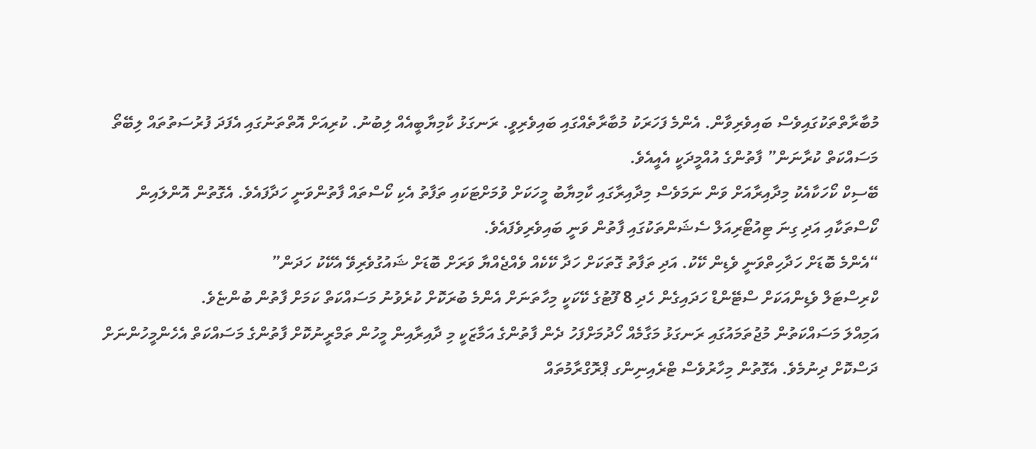މުބާރާތްތަކުގައިވެސް ބައިވެރިވާން. އެންމެ ފަހަރަކު މުބާރާތެއްގައި ބައިވެރިވީ. ރަނގަޅު ކާމިޔާބީއެއް ލިބުނު. ކުރިއަށް އޮތްތަނުގައި އެފަދަ ފުރުސަތުތައް ލިބޭތޯ މަސައްކަތް ކުރާނަން” ފާތުންގެ އުއްމީދަކީ އެއީއެވެ.
ބޭސިކް ކޯހަކާއެކު މިދާއިރާއަށް ވަން ނަމަވެސް މިދާއިރާގައި ކާމިޔާބު މީހަކަށް ވުމަށްޓަކައި ތަފާތު އެކި ކޯސްތައް ފާތުންވަނީ ހަދާފައެވެ. އެގޮތުން އޮންލައިން ކޯސްތަކާއި އަދި ގިނަ ޓިއުޓޯރިއަލް ސެޝަންތަކުގައި ފާތުން ވަނީ ބައިވެރިވެފައެވެ.
“އެންމެ ބޮޑަށް ހަދާހިތްވަނީ ވެޑިން ކޭކު. އަދި ތަފާތު ގޮތަކަށް ހަދާ ކޭކެއް ވެއްޖެއްޔާ ވަރަށް ބޮޑަށް ޝައުގުވެރިވޭ އެކޭކު ހަދަން”
ކްރިސްޓަލް ވެޑިންއަކަށް ސްޓޭންޑް ހަދައިގެން ހެދި 8 ފޫޓުގެ ކޭކަކީ މިހާތަނަށް އެންމެ ބުރަކޮށް ކުރެވުނު މަސައްކަތް ކަމަށް ފާތުން ބުންޏެވެ.
އަމިއްލަ މަސައްކަތުން މުޖުތަމައުގައި ރަނގަޅު މަގާމެއް ހޯދުމަށްފަހު ދެން ފާތުންގެ އަމާޒަކީ މި ދާއިރާއިން މީހުން ތަމްރީނުކޮށް ފާތުންގެ މަސައްކަތް އެހެންމީހުންނަށް ދަސްކޮށް ދިނުމެވެ. އެގޮތުން މިހާރުވެސް ޓްރެއިނިންގ ޕްރޮގްރާމުތައް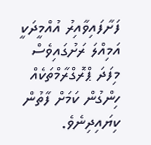ފަށާފައިވާއިރު އުއްމީދަކީ އަމިއްލަ ރަށުގައިވެސް މިފަދަ ޕްރޮގްރާމްތަކެއް ހިންގުން ކަމަށް ފާތުން ކިޔައިދިނެވެ.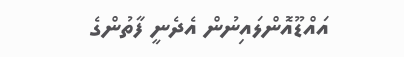އައްޑޫއޮންލައިނުން އެދެނީ ފާތުންގެ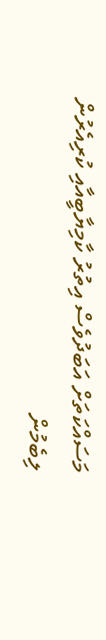މަސައްކަތަށް އަބަދުވެސް އިތުރު ކާމިޔާބީއާއި ކުރިއެރުން ލިބެމުން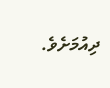ދިއުމަށެވެ.